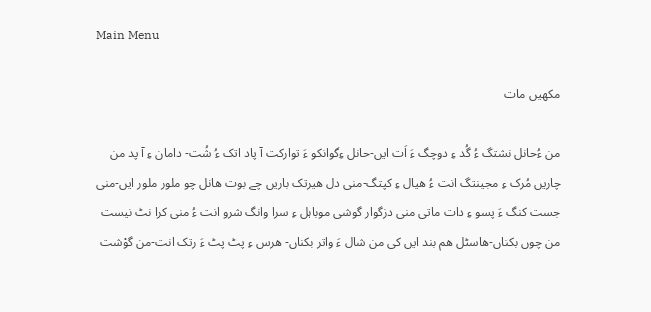Main Menu

مکھیں مات

من ءُحانل نشتگ ءُ گُد ءِ دوچگ ءَ اَت ایں-حانل ءِگوانکو ءَ توارکت آ پاد اتک ءُ شُت- دامان ءِ آ پد من چاریں مُرک ءِ مجینتگ انت ءُ ھیال ءِ کپتگ-منی دل ھیرتک باریں چے بوت ھانل چو ملور ملور ایں-منی جست کنگ ءَ پسو ءِ دات ماتی منی دزگوار گوشی موباہل ءِ سرا وانگ شرو انت ءُ منی کرا نٹ نیست من چوں بکناں-ھاسٹل ھم بند ایں کی من شال ءَ واتر بکناں- ھرس ءِ پٹ پٹ ءَ رتک انت-من گوْشت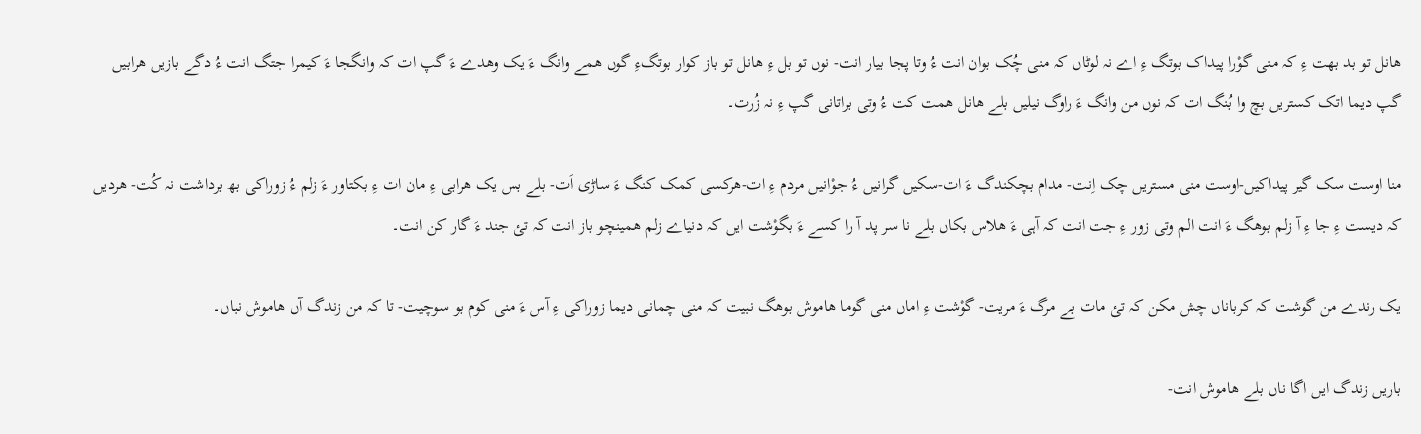ھانل تو بد بھت ءِ کہ منی گوْرا پیداک بوتگ ءِ اے نہ لوٹاں کہ منی چُک بوان انت ءُ وتا پجا بیار انت- نوں تو بل ءِ ھانل تو باز کوار بوتگءِ گوں ھمے وانگ ءَ یک وھدے ءَ گپ ات کہ وانگجا ءَ کیمرا جتگ انت ءُ دگے بازیں ھرابیں گپ دیما اتک کستریں بچ وا بُنگ ات کہ نوں من وانگ ءَ راوگ نیلیں بلے ھانل ھمت کت ءُ وتی براتانی گپ ءِ نہ زُرت۔

منا اوست سک گیر پیداکیں-اوست منی مستریں چک اِنت- مدام بچکندگ ءَ ات-سکیں گرانیں ءُ جوْانیں مردم ءِ ات-ھرکسی کمک کنگ ءَ ساڑی اَت- بلے بس یک ھرابی ءِ مان ات ءِ بکتاور ءَ زلم ءُ زوراکی بھ برداشت نہ کُت- ھردیں کہ دیست ءِ جا ءِ آ زلم بوھگ ءَ انت الم وتی زور ءِ جت انت کہ آہی ءَ ھلاس بکاں بلے نا سر پد آ را کسے ءَ بگوْشت ایں کہ دنیاے زلم ھمینچو باز انت کہ تئ جند ءَ گار کن انت۔

یک رندے من گوشت کہ کرباناں چش مکن کہ تئ مات بے مرگ ءَ مریت- گوْشت ءِ اماں منی گوما ھاموش بوھگ نبیت کہ منی چمانی دیما زوراکی ءِ آس ءَ منی کوم بو سوچیت- تا کہ من زندگ آں ھاموش نباں۔

باریں زندگ ایں اگا ناں بلے ھاموش انت-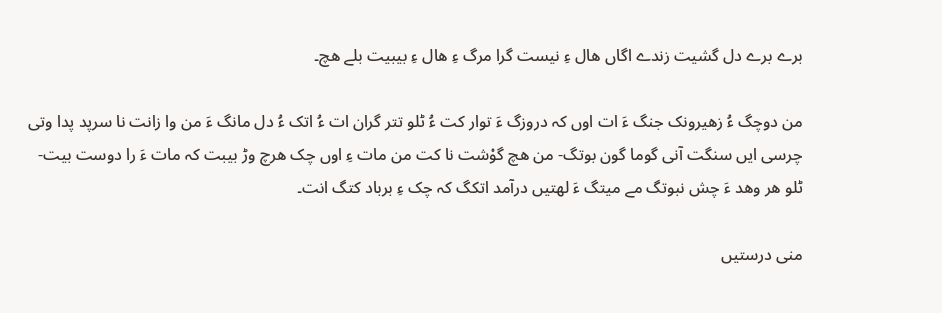برے برے دل گشیت زندے اگاں ھال ءِ نیست گرا مرگ ءِ ھال ءِ بیبیت بلے ھچ۔

من دوچگ ءُ زھیرونک جنگ ءَ ات اوں کہ دروزگ ءَ توار کت ءُ ٹلو تتر گران ات ءُ اتک ءُ دل مانگ ءَ من وا زانت نا سرپد پدا وتی چرسی ایں سنگت آنی گوما گون بوتگ- من ھچ گوْشت نا کت من مات ءِ اوں چک ھرچ وڑ بیبت کہ مات ءَ را دوست بیت- ٹلو ھر وھد ءَ چش نبوتگ مے میتگ ءَ لھتیں درآمد اتکگ کہ چک ءِ برباد کتگ انت۔

منی درستیں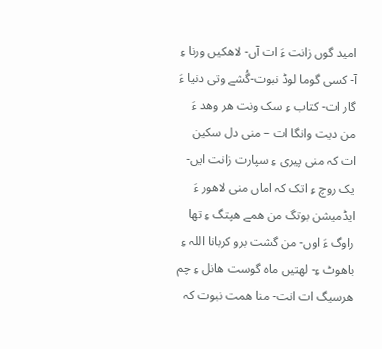امید گوں زانت ءَ ات آں- لاھکیں ورنا ءِ آ- کسی گوما لوڈ نبوت-گُشے وتی دنیا ءَ گار ات- کتاب ءِ سک ونت ھر وھد ءَ من دیت وانگا ات – منی دل سکین ات کہ منی پیری ءِ سپارت زانت ایں- یک روچ ءِ اتک کہ اماں منی لاھور ءَ ایڈمیشن بوتگ من ھمے ھپتگ ءِ تھا راوگ ءَ اوں- من گشت برو کربانا اللہ ءِ باھوٹ ءِ- لھتیں ماہ گوست ھانل ءِ چم ھرسیگ ات انت- منا ھمت نبوت کہ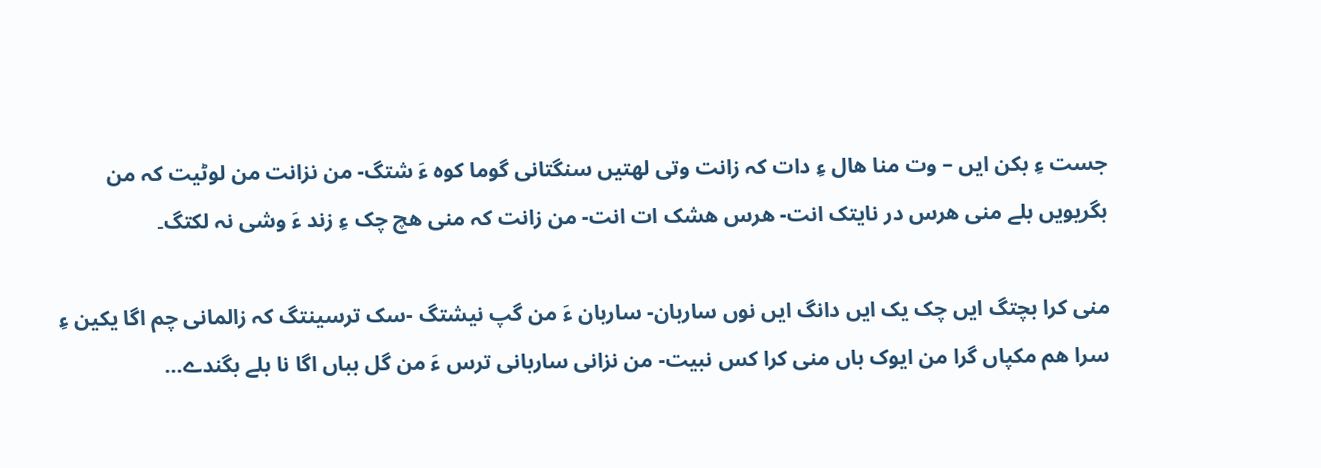جست ءِ بکن ایں – وت منا ھال ءِ دات کہ زانت وتی لھتیں سنگتانی گوما کوہ ءَ شتگ- من نزانت من لوٹیت کہ من بگریویں بلے منی ھرس در نایتک انت- ھرس ھشک ات انت- من زانت کہ منی ھچ چک ءِ زند ءَ وشی نہ لکتگ۔

منی کرا بچتگ ایں چک یک ایں دانگ ایں نوں ساربان- ساربان ءَ من گپ نیشتگ -سک ترسینتگ کہ زالمانی چم اگا یکین ءِ سرا ھم مکپاں گرا من ایوک باں منی کرا کس نبیت- من نزانی ساربانی ترس ءَ من گل بباں اگا نا بلے بگندے…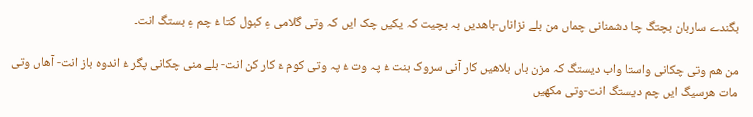بگندے ساربان بچتگ چا دشمنانی چماں من بلے نزاناں-باھدیں بہ بچیت کہ یکیں چک ایں کہ وتی گلامی ءِ کبول کتا ءُ چم ءِ بستگ انت۔

من ھم وتی چکانی واستا واب دیستگ کہ مزن باں بلاھیں کار آنی سروک بنت ءُ پہ وت ءُ پہ وتی کوم ءَ کار کن انت- بلے منی چکانی پگر ءُ اندوہ باز انت- آھاں وتی مات ھرسیگ ایں چم دیستگ انت-وتی مکھیں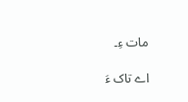مات ءِ۔

اے تاک ءَ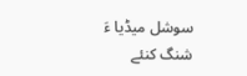سوشل میڈیا ءَ شنگ کنئے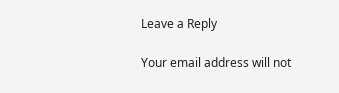Leave a Reply

Your email address will not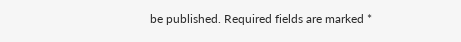be published. Required fields are marked *